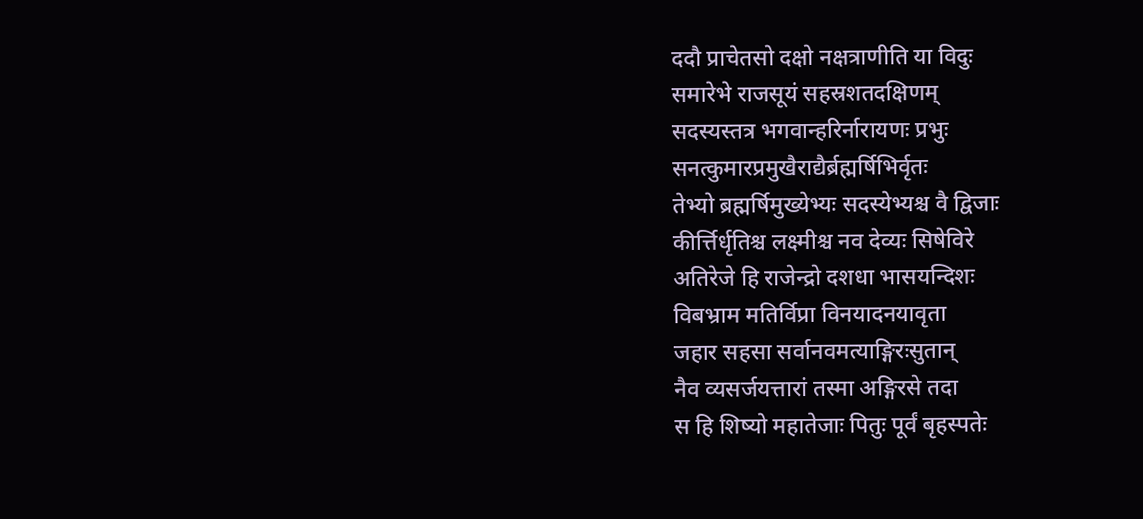ददौ प्राचेतसो दक्षो नक्षत्राणीति या विदुः
समारेभे राजसूयं सहस्रशतदक्षिणम्
सदस्यस्तत्र भगवान्हरिर्नारायणः प्रभुः
सनत्कुमारप्रमुखैराद्यैर्ब्रह्मर्षिभिर्वृतः
तेभ्यो ब्रह्मर्षिमुख्येभ्यः सदस्येभ्यश्च वै द्विजाः
कीर्त्तिर्धृतिश्च लक्ष्मीश्च नव देव्यः सिषेविरे
अतिरेजे हि राजेन्द्रो दशधा भासयन्दिशः
विबभ्राम मतिर्विप्रा विनयादनयावृता
जहार सहसा सर्वानवमत्याङ्गिरःसुतान्
नैव व्यसर्जयत्तारां तस्मा अङ्गिरसे तदा
स हि शिष्यो महातेजाः पितुः पूर्वं बृहस्पतेः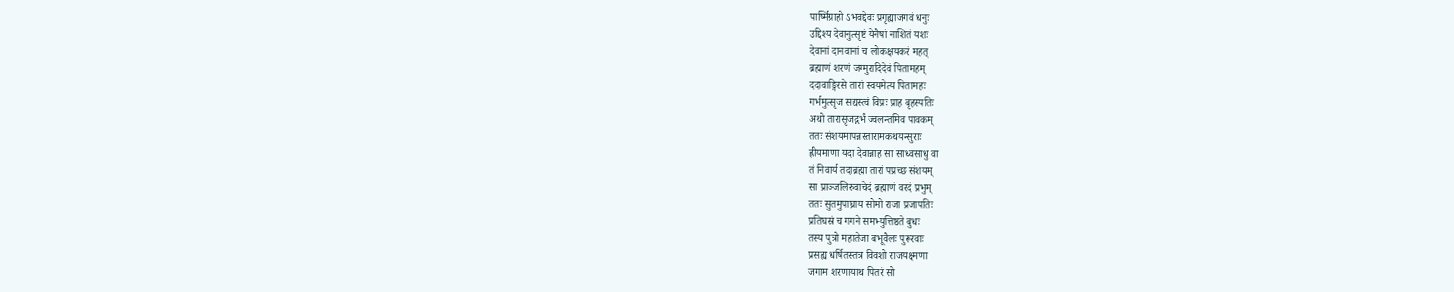पार्ष्मिग्राहो ऽभवद्देवः प्रगृह्याजगवं धनुः
उद्दिश्य देवानुत्सृष्टं येनैषां नाशितं यशः
देवानां दानवानां च लोकक्षयकरं महत्
ब्रह्माणं शरणं जग्मुरादिदेवं पितामहम्
ददावाङ्गिरसे तारां स्वयमेत्य पितामहः
गर्भमुत्सृज सद्यस्त्वं विप्रः प्राह बृहस्पतिः
अथो तारासृजद्गर्भं ज्वलन्तमिव पावकम्
ततः संशयमापन्नस्तारामकथयन्सुराः
ह्रीयमाणा यदा देवान्नाह सा साध्वसाधु वा
तं निवार्य तदाब्रह्मा तारां पप्रच्छ संशयम्
सा प्राञ्जलिरुवाचेदं ब्रह्माणं वरदं प्रभुम्
ततः सुतमुपाघ्राय सोमो राजा प्रजापतिः
प्रतिघस्रं च गगने समभ्युत्तिष्ठते बुधः
तस्य पुत्रो महातेजा बभूवैलः पुरूरवाः
प्रसह्य धर्षितस्तत्र विवशो राजयक्ष्मणा
जगाम शरणायाथ पितरं सो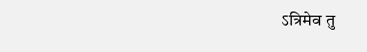ऽत्रिमेव तु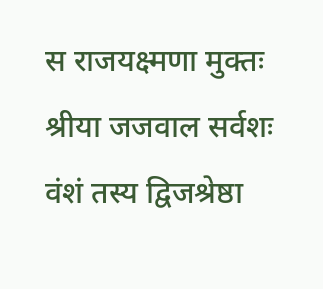स राजयक्ष्मणा मुक्तः श्रीया जजवाल सर्वशः
वंशं तस्य द्विजश्रेष्ठा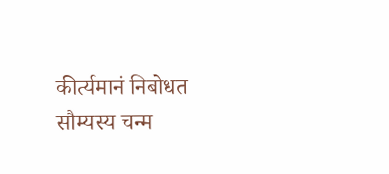कीर्त्यमानं निबोधत
सौम्यस्य चन्म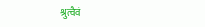श्रुत्वैवं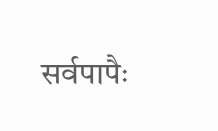सर्वपापैः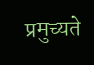प्रमुच्यते